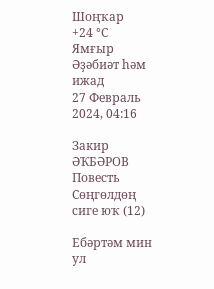Шоңҡар
+24 °С
Ямғыр
Әҙәбиәт һәм ижад
27 Февраль 2024, 04:16

Закир ӘҠБӘРОВ Повесть Сөңгөлдөң сиге юҡ (12)

Ебәртәм мин ул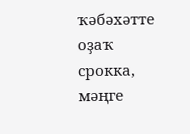ҡәбәхәтте оҙаҡ срокка, мәңге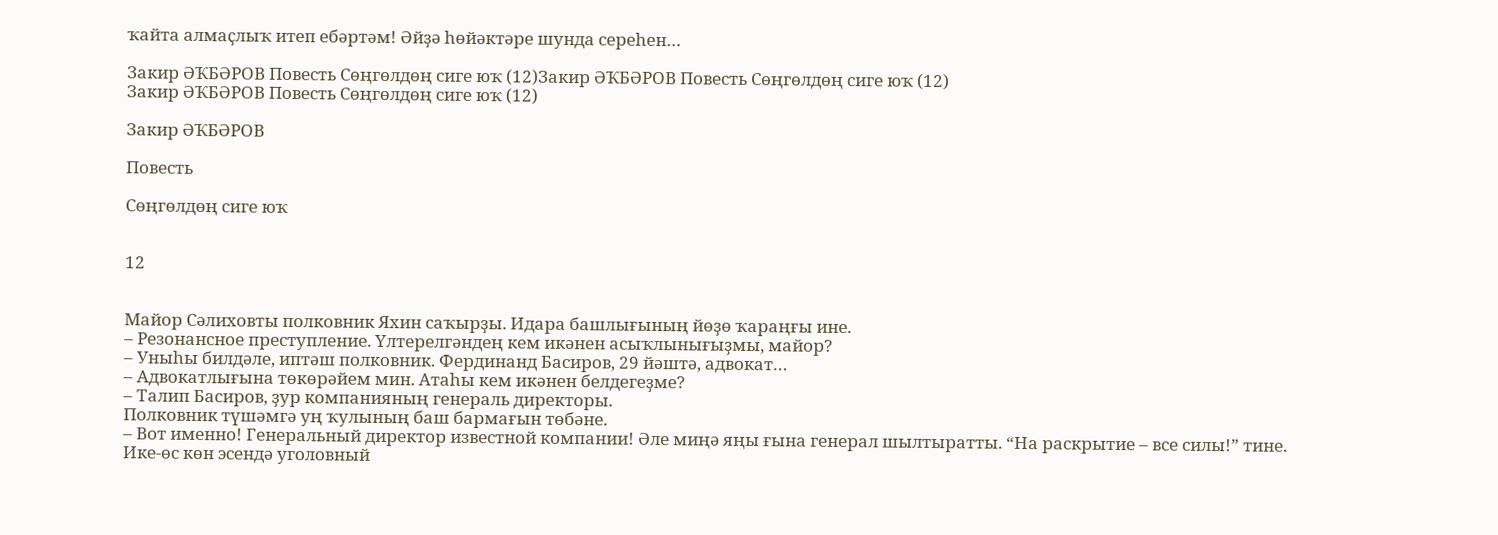ҡайта алмаҫлыҡ итеп ебәртәм! Әйҙә һөйәктәре шунда сереһен…

Закир ӘҠБӘРОВ Повесть Сөңгөлдөң сиге юҡ (12)Закир ӘҠБӘРОВ Повесть Сөңгөлдөң сиге юҡ (12)
Закир ӘҠБӘРОВ Повесть Сөңгөлдөң сиге юҡ (12)

Закир ӘҠБӘРОВ

Повесть

Сөңгөлдөң сиге юҡ


12


Майор Сәлиховты полковник Яхин саҡырҙы. Идара башлығының йөҙө ҡараңғы ине.
– Резонансное преступление. Үлтерелгәндең кем икәнен асыҡлынығыҙмы, майор?
– Уныһы билдәле, иптәш полковник. Фердинанд Басиров, 29 йәштә, адвокат…
– Адвокатлығына төкөрәйем мин. Атаһы кем икәнен белдегеҙме?
– Талип Басиров, ҙур компанияның генераль директоры.
Полковник түшәмгә уң ҡулының баш бармағын төбәне.
– Вот именно! Генеральный директор известной компании! Әле миңә яңы ғына генерал шылтыратты. “На раскрытие – все силы!” тине.
Ике-өс көн эсендә уголовный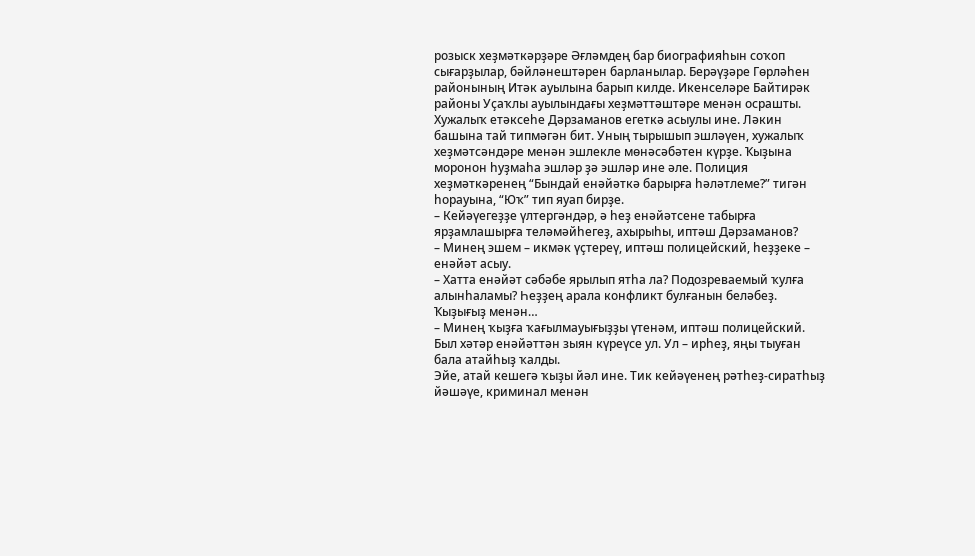розыск хеҙмәткәрҙәре Әғләмдең бар биографияһын соҡоп сығарҙылар, бәйләнештәрен барланылар. Берәүҙәре Гөрләһен районының Итәк ауылына барып килде. Икенселәре Байтирәк районы Уҫаҡлы ауылындағы хеҙмәттәштәре менән осрашты.
Хужалыҡ етәксеһе Дәрзаманов егеткә асыулы ине. Ләкин башына тай типмәгән бит. Уның тырышып эшләүен, хужалыҡ хеҙмәтсәндәре менән эшлекле мөнәсәбәтен күрҙе. Ҡыҙына моронон һуҙмаһа эшләр ҙә эшләр ине әле. Полиция хеҙмәткәренең “Бындай енәйәткә барырға һәләтлеме?” тигән һорауына, “Юҡ” тип яуап бирҙе.
– Кейәүегеҙҙе үлтергәндәр, ә һеҙ енәйәтсене табырға ярҙамлашырға теләмәйһегеҙ, ахырыһы, иптәш Дәрзаманов?
– Минең эшем – икмәк үҫтереү, иптәш полицейский, һеҙҙеке – енәйәт асыу.
– Хатта енәйәт сәбәбе ярылып ятһа ла? Подозреваемый ҡулға алынһаламы? Һеҙҙең арала конфликт булғанын беләбеҙ. Ҡыҙығыҙ менән…
– Минең ҡыҙға ҡағылмауығыҙҙы үтенәм, иптәш полицейский. Был хәтәр енәйәттән зыян күреүсе ул. Ул – ирһеҙ, яңы тыуған бала атайһыҙ ҡалды.
Эйе, атай кешегә ҡыҙы йәл ине. Тик кейәүенең рәтһеҙ-сиратһыҙ йәшәүе, криминал менән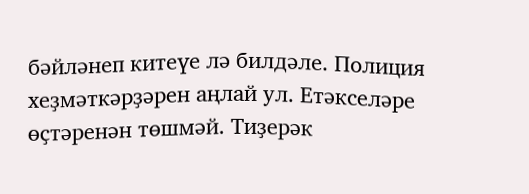бәйләнеп китеүе лә билдәле. Полиция хеҙмәткәрҙәрен аңлай ул. Етәкселәре өҫтәренән төшмәй. Тиҙерәк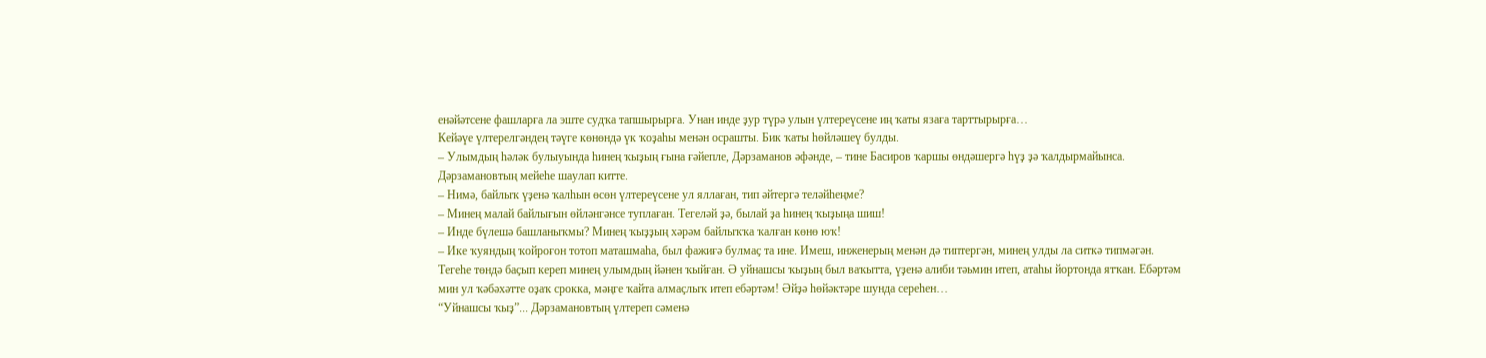енәйәтсене фашларға ла эште судҡа тапшырырға. Унан инде ҙур түрә улын үлтереүсене иң ҡаты язаға тарттырырға…
Кейәүе үлтерелгәндең тәүге көнөндә үк ҡоҙаһы менән осрашты. Бик ҡаты һөйләшеү булды.
– Улымдың һәләк булыуында һинең ҡыҙың ғына ғәйепле, Дәрзаманов әфәнде, – тине Басиров ҡаршы өндәшергә һүҙ ҙә ҡалдырмайынса.
Дәрзамановтың мейеһе шаулап китте.
– Нимә, байлыҡ үҙенә ҡалһын өсөн үлтереүсене ул яллаған, тип әйтергә теләйһеңме?
– Минең малай байлығын өйләнгәнсе туплаған. Тегеләй ҙә, былай ҙа һинең ҡыҙыңа шиш!
– Инде бүлешә башланыҡмы? Минең ҡыҙҙың хәрәм байлыҡҡа ҡалған көнө юҡ!
– Ике ҡуяндың ҡойроғон тотоп маташмаһа, был фажиғә булмаҫ та ине. Имеш, инженерың менән дә типтергән, минең улды ла ситкә типмәгән. Тегеһе төндә баҫып кереп минең улымдың йәнен ҡыйған. Ә уйнашсы ҡыҙың был ваҡытта, үҙенә алиби тәьмин итеп, атаһы йортонда ятҡан. Ебәртәм мин ул ҡәбәхәтте оҙаҡ срокка, мәңге ҡайта алмаҫлыҡ итеп ебәртәм! Әйҙә һөйәктәре шунда сереһен…
“Уйнашсы ҡыҙ”... Дәрзамановтың үлтереп сәменә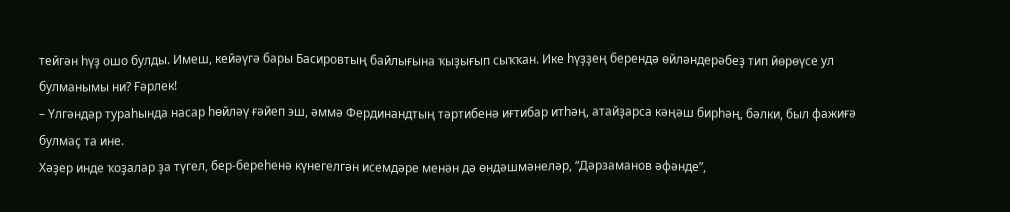тейгән һүҙ ошо булды. Имеш, кейәүгә бары Басировтың байлығына ҡыҙығып сыҡҡан. Ике һүҙҙең берендә өйләндерәбеҙ тип йөрөүсе ул булманымы ни? Ғәрлек!
– Үлгәндәр тураһында насар һөйләү ғәйеп эш, әммә Фердинандтың тәртибенә иғтибар итһәң, атайҙарса кәңәш бирһәң, бәлки, был фажиғә булмаҫ та ине.
Хәҙер инде ҡоҙалар ҙа түгел, бер-береһенә күнегелгән исемдәре менән дә өндәшмәнеләр, “Дәрзаманов әфәнде”,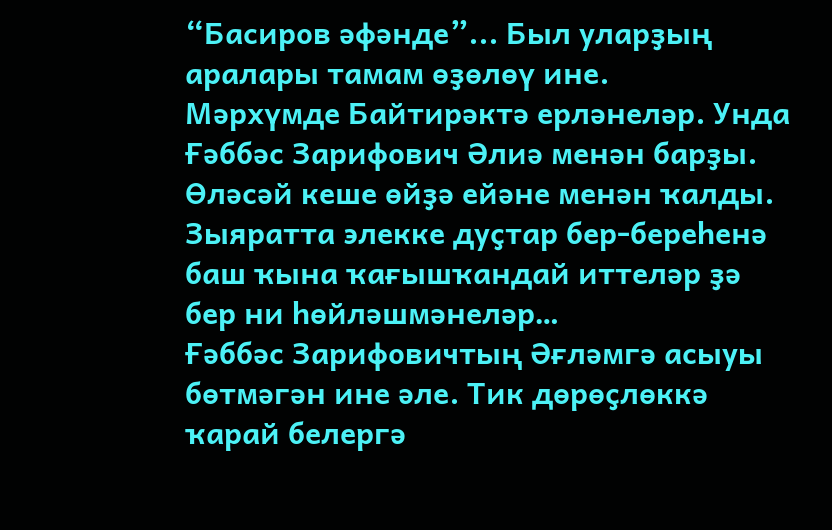“Басиров әфәнде”... Был уларҙың аралары тамам өҙөлөү ине.
Мәрхүмде Байтирәктә ерләнеләр. Унда Ғәббәс Зарифович Әлиә менән барҙы. Өләсәй кеше өйҙә ейәне менән ҡалды. Зыяратта элекке дуҫтар бер-береһенә баш ҡына ҡағышҡандай иттеләр ҙә бер ни һөйләшмәнеләр…
Ғәббәс Зарифовичтың Әғләмгә асыуы бөтмәгән ине әле. Тик дөрөҫлөккә ҡарай белергә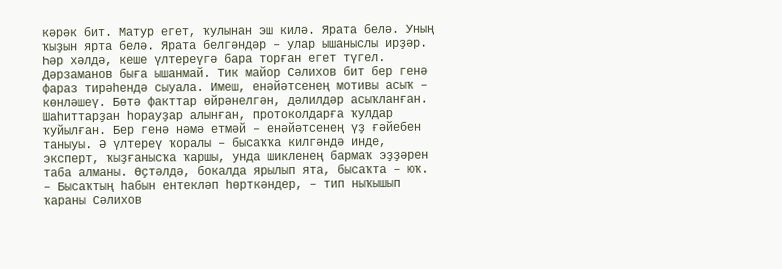кәрәк бит. Матур егет, ҡулынан эш килә. Ярата белә. Уның ҡыҙын ярта белә. Ярата белгәндәр – улар ышаныслы ирҙәр. Һәр хәлдә, кеше үлтереүгә бара торған егет түгел. Дәрзаманов быға ышанмай. Тик майор Сәлихов бит бер генә фараз тирәһендә сыуала. Имеш, енәйәтсенең мотивы асыҡ – көнләшеү. Бөтә факттар өйрәнелгән, дәлилдәр асыҡланған. Шаһиттарҙан һорауҙар алынған, протоколдарға ҡулдар ҡуйылған. Бер генә нәмә етмәй – енәйәтсенең үҙ ғәйебен таныуы. Ә үлтереү ҡоралы – бысаҡҡа килгәндә инде, эксперт, ҡыҙғанысҡа ҡаршы, унда шикленең бармаҡ эҙҙәрен таба алманы. Өҫтәлдә, бокалда ярылып ята, бысаҡта – юҡ.
– Бысаҡтың һабын ентекләп һөрткәндер, – тип ныҡышып ҡараны Сәлихов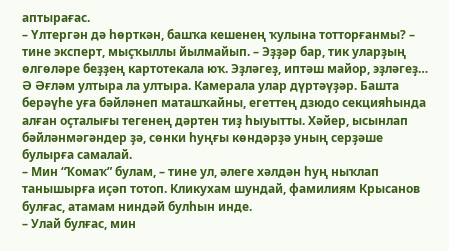аптырағас.
– Үлтергән дә һөрткән, башҡа кешенең ҡулына тотторғанмы? – тине эксперт, мыҫҡыллы йылмайып. – Эҙҙәр бар, тик уларҙың өлгөләре беҙҙең картотекала юҡ. Эҙләгеҙ, иптәш майор, эҙләгеҙ…
Ә Әғләм ултыра ла ултыра. Камерала улар дүртәүҙәр. Башта берәүһе уға бәйләнеп маташҡайны, егеттең дзюдо секцияһында алған оҫталығы тегенең дәртен тиҙ һыуытты. Хәйер, ысынлап бәйләнмәгәндер ҙә, сөнки һуңғы көндәрҙә уның серҙәше булырға самалай.
– Мин “Ҡомаҡ” булам, – тине ул, әлеге хәлдән һуң ныҡлап танышырға иҫәп тотоп. Кликухам шундай, фамилиям Крысанов булғас, атамам ниндәй булһын инде.
– Улай булғас, мин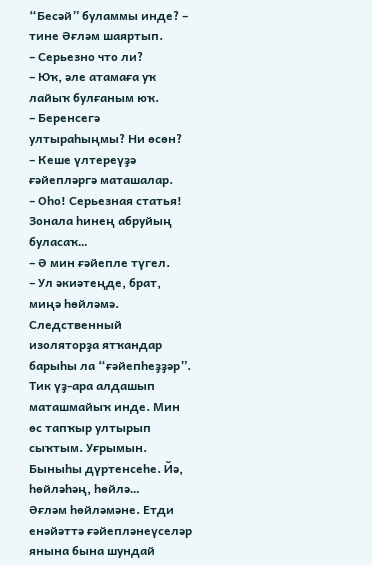“Бесәй” буламмы инде? – тине Әғләм шаяртып.
– Серьезно что ли?
– Юҡ, әле атамаға уҡ лайыҡ булғаным юҡ.
– Беренсегә ултыраһыңмы? Ни өсөн?
– Кеше үлтереүҙә ғәйепләргә маташалар.
– Оһо! Серьезная статья! Зонала һинең абруйың буласаҡ…
– Ә мин ғәйепле түгел.
– Ул әкиәтеңде, брат, миңә һөйләмә. Следственный изоляторҙа ятҡандар барыһы ла “ғәйепһеҙҙәр”. Тик үҙ-ара алдашып маташмайыҡ инде. Мин өс тапҡыр ултырып сыҡтым. Уғрымын. Быныһы дүртенсеһе. Йә, һөйләһәң, һөйлә…
Әғләм һөйләмәне. Етди енәйәттә ғәйепләнеүселәр янына бына шундай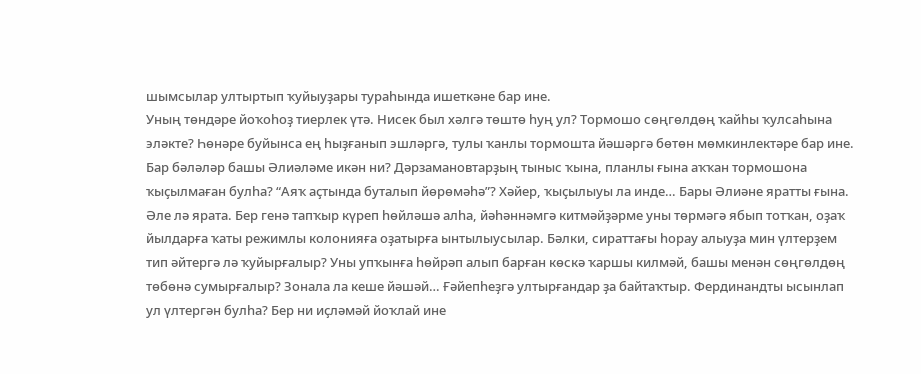шымсылар ултыртып ҡуйыуҙары тураһында ишеткәне бар ине.
Уның төндәре йоҡоһоҙ тиерлек үтә. Нисек был хәлгә төштө һуң ул? Тормошо сөңгөлдөң ҡайһы ҡулсаһына эләкте? Һөнәре буйынса ең һыҙғанып эшләргә, тулы ҡанлы тормошта йәшәргә бөтөн мөмкинлектәре бар ине. Бар бәләләр башы Әлиәләме икән ни? Дәрзамановтарҙың тыныс ҡына, планлы ғына аҡҡан тормошона ҡыҫылмаған булһа? “Аяҡ аҫтында буталып йөрөмәһә”? Хәйер, ҡыҫылыуы ла инде… Бары Әлиәне яратты ғына. Әле лә ярата. Бер генә тапҡыр күреп һөйләшә алһа, йәһәннәмгә китмәйҙәрме уны төрмәгә ябып тотҡан, оҙаҡ йылдарға ҡаты режимлы колонияға оҙатырға ынтылыусылар. Бәлки, сираттағы һорау алыуҙа мин үлтерҙем тип әйтергә лә ҡуйырғалыр? Уны упҡынға һөйрәп алып барған көскә ҡаршы килмәй, башы менән сөңгөлдөң төбөнә сумырғалыр? Зонала ла кеше йәшәй… Ғәйепһеҙгә ултырғандар ҙа байтаҡтыр. Фердинандты ысынлап ул үлтергән булһа? Бер ни иҫләмәй йоҡлай ине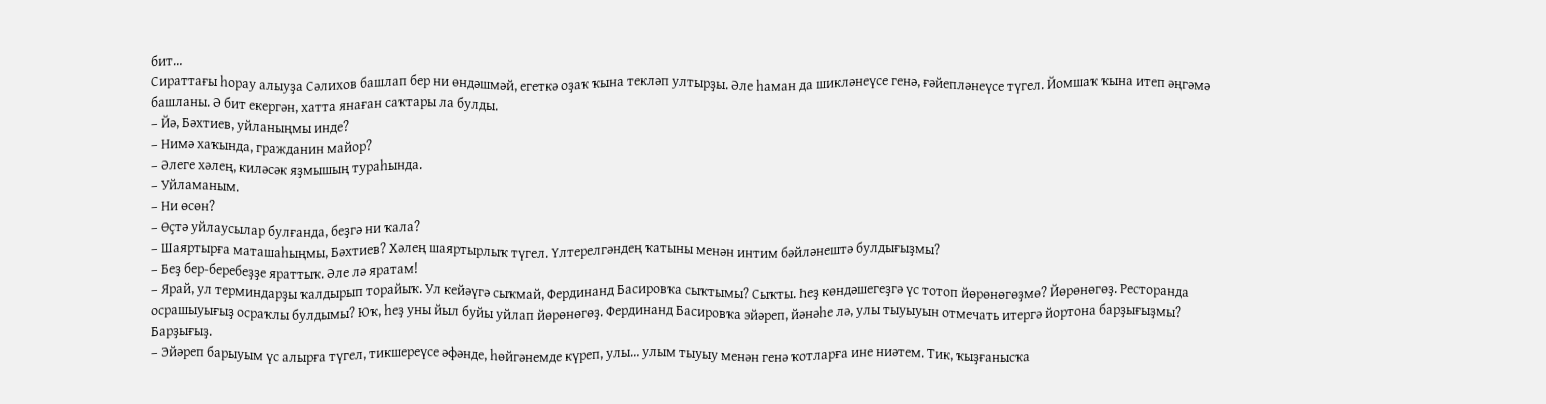бит…
Сираттағы һорау алыуҙа Сәлихов башлап бер ни өндәшмәй, егеткә оҙаҡ ҡына текләп ултырҙы. Әле һаман да шикләнеүсе генә, ғәйепләнеүсе түгел. Йомшаҡ ҡына итеп әңгәмә башланы. Ә бит екергән, хатта янаған саҡтары ла булды.
– Йә, Бәхтиев, уйланыңмы инде?
– Нимә хаҡында, гражданин майор?
– Әлеге хәлең, киләсәк яҙмышың тураһында.
– Уйламаным.
– Ни өсөн?
– Өҫтә уйлаусылар булғанда, беҙгә ни ҡала?
– Шаяртырға маташаһыңмы, Бәхтиев? Хәлең шаяртырлыҡ түгел. Үлтерелгәндең ҡатыны менән интим бәйләнештә булдығыҙмы?
– Беҙ бер-беребеҙҙе яраттыҡ. Әле лә яратам!
– Ярай, ул терминдарҙы ҡалдырып торайыҡ. Ул кейәүгә сыҡмай, Фердинанд Басировҡа сыҡтымы? Сыҡты. Һеҙ көндәшегеҙгә үс тотоп йөрөнөгөҙмө? Йөрөнөгөҙ. Ресторанда осрашыуығыҙ осраҡлы булдымы? Юҡ, һеҙ уны йыл буйы уйлап йөрөнөгөҙ. Фердинанд Басировҡа эйәреп, йәнәһе лә, улы тыуыуын отмечать итергә йортона барҙығыҙмы? Барҙығыҙ.
– Эйәреп барыуым үс алырға түгел, тикшереүсе әфәнде, һөйгәнемде күреп, улы… улым тыуыу менән генә ҡотларға ине ниәтем. Тик, ҡыҙғанысҡа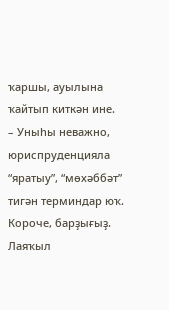ҡаршы, ауылына ҡайтып киткән ине.
– Уныһы неважно, юриспруденцияла “яратыу”, “мөхәббәт” тигән терминдар юҡ. Короче, барҙығыҙ. Лаяҡыл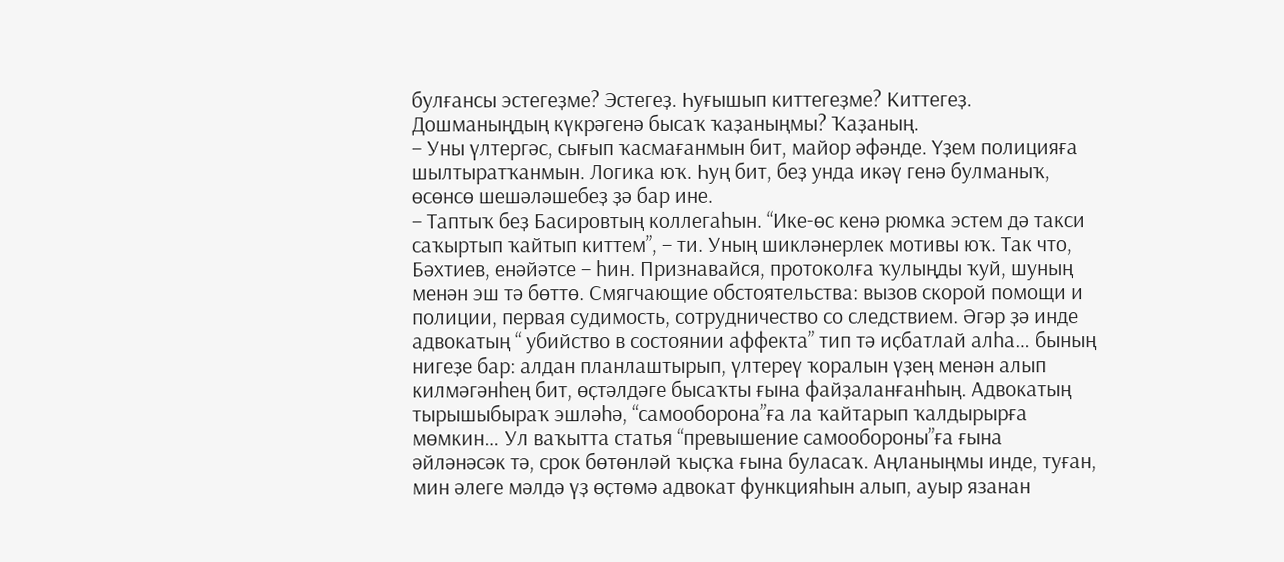булғансы эстегеҙме? Эстегеҙ. Һуғышып киттегеҙме? Киттегеҙ. Дошманыңдың күкрәгенә бысаҡ ҡаҙаныңмы? Ҡаҙаның.
– Уны үлтергәс, сығып ҡасмағанмын бит, майор әфәнде. Үҙем полицияға шылтыратҡанмын. Логика юҡ. Һуң бит, беҙ унда икәү генә булманыҡ, өсөнсө шешәләшебеҙ ҙә бар ине.
– Таптыҡ беҙ Басировтың коллегаһын. “Ике-өс кенә рюмка эстем дә такси саҡыртып ҡайтып киттем”, – ти. Уның шикләнерлек мотивы юҡ. Так что, Бәхтиев, енәйәтсе – һин. Признавайся, протоколға ҡулыңды ҡуй, шуның менән эш тә бөттө. Смягчающие обстоятельства: вызов скорой помощи и полиции, первая судимость, сотрудничество со следствием. Әгәр ҙә инде адвокатың “ убийство в состоянии аффекта” тип тә иҫбатлай алһа… бының нигеҙе бар: алдан планлаштырып, үлтереү ҡоралын үҙең менән алып килмәгәнһең бит, өҫтәлдәге бысаҡты ғына файҙаланғанһың. Адвокатың тырышыбыраҡ эшләһә, “самооборона”ға ла ҡайтарып ҡалдырырға мөмкин… Ул ваҡытта статья “превышение самообороны”ға ғына әйләнәсәк тә, срок бөтөнләй ҡыҫҡа ғына буласаҡ. Аңланыңмы инде, туған, мин әлеге мәлдә үҙ өҫтөмә адвокат функцияһын алып, ауыр язанан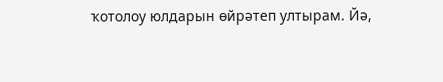ҡотолоу юлдарын өйрәтеп ултырам. Йә,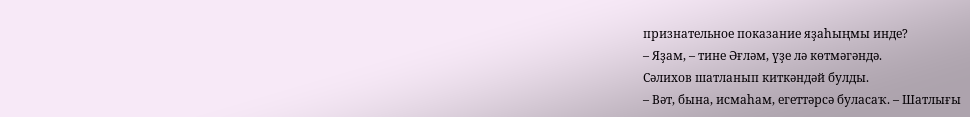признательное показание яҙаһыңмы инде?
– Яҙам, – тине Әғләм, үҙе лә көтмәгәндә.
Сәлихов шатланып киткәндәй булды.
– Вәт, бына, исмаһам, егеттәрсә буласаҡ. – Шатлығы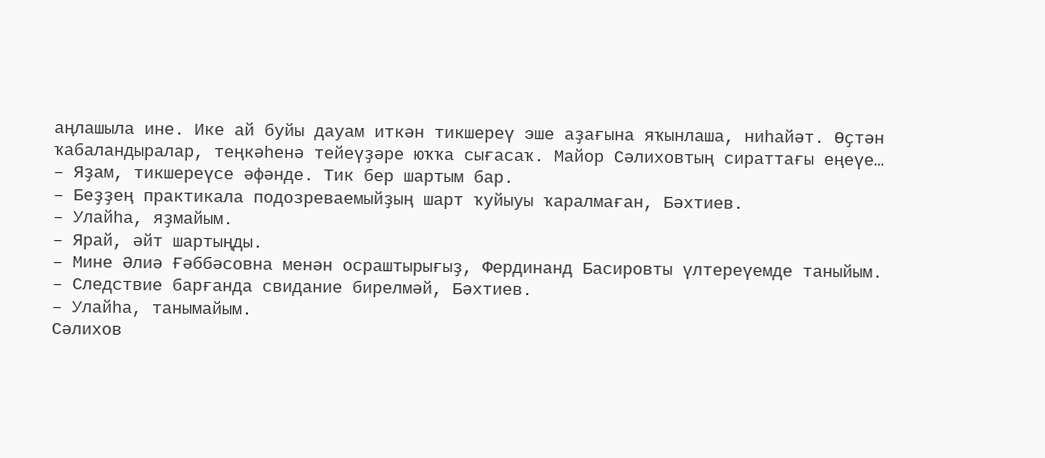аңлашыла ине. Ике ай буйы дауам иткән тикшереү эше аҙағына яҡынлаша, ниһайәт. Өҫтән ҡабаландыралар, теңкәһенә тейеүҙәре юҡҡа сығасаҡ. Майор Сәлиховтың сираттағы еңеүе…
– Яҙам, тикшереүсе әфәнде. Тик бер шартым бар.
– Беҙҙең практикала подозреваемыйҙың шарт ҡуйыуы ҡаралмаған, Бәхтиев.
– Улайһа, яҙмайым.
– Ярай, әйт шартыңды.
– Мине Әлиә Ғәббәсовна менән осраштырығыҙ, Фердинанд Басировты үлтереүемде таныйым.
– Следствие барғанда свидание бирелмәй, Бәхтиев.
– Улайһа, танымайым.
Сәлихов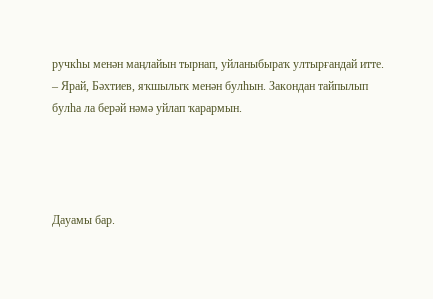ручкһы менән маңлайын тырнап, уйланыбыраҡ ултырғандай итте.
– Ярай, Бәхтиев, яҡшылыҡ менән булһын. Закондан тайпылып булһа ла берәй нәмә уйлап ҡарармын.




Дауамы бар.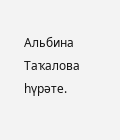Альбина Таҡалова һүрәте.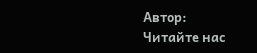Автор:
Читайте нас